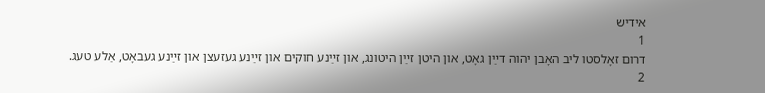אידיש
1
דרום זאָלסטו ליב האָבן יהוה דײַן גאָט, און היטן זײַן היטונג, און זײַנע חוקים און זײַנע געזעצן און זײַנע געבאָט, אַלע טעג.
2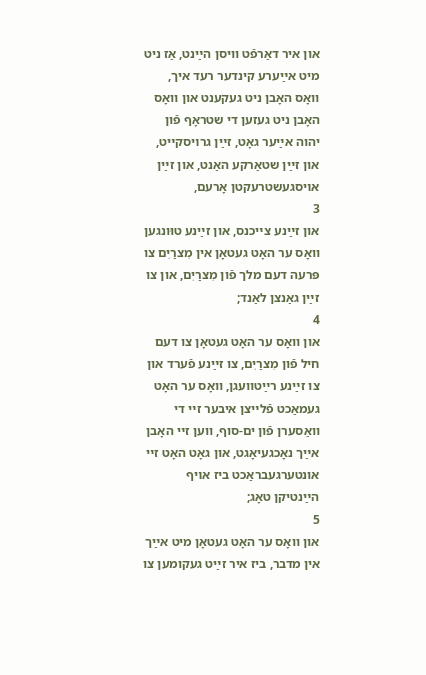און איר דאַרפֿט װיסן הײַנט, אַז ניט מיט אײַערע קינדער רעד איך, װאָס האָבן ניט געקענט און װאָס האָבן ניט געזען די שטראָף פֿון יהוה אײַער גאָט, זײַן גרױסקײט, און זײַן שטאַרקע האַנט, און זײַן אױסגעשטרעקטן אָרעם,
3
און זײַנע צײכנס, און זײַנע טוּונגען װאָס ער האָט געטאָן אין מִצרַיִם צו פּרעה דעם מלך פֿון מִצרַיִם, און צו זײַן גאַנצן לאַנד;
4
און װאָס ער האָט געטאָן צו דעם חיל פֿון מִצרַיִם, צו זײַנע פֿערד און צו זײַנע רײַטװעגן, װאָס ער האָט געמאַכט פֿלײצן איבער זײ די װאַסערן פֿון ים-סוף, װען זײ האָבן אײַך נאָכגעיאָגט, און גאָט האָט זײ אונטערגעבראַכט ביז אױף הײַנטיקן טאָג;
5
און װאָס ער האָט געטאָן מיט אײַך אין מדבר, ביז איר זײַט געקומען צו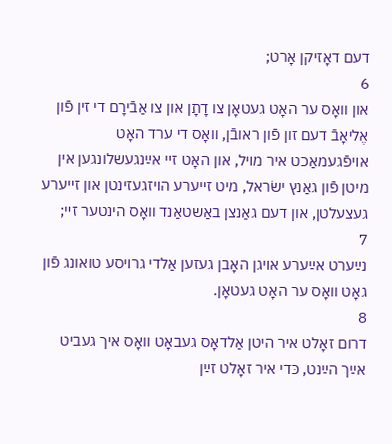דעם דאָזיקן אָרט;
6
און װאָס ער האָט געטאָן צו דָתָן און צו אַבֿירָם די זין פֿון אֶליאָבֿ דעם זון פֿון ראובֿן, װאָס די ערד האָט אױפֿגעמאַכט איר מױל, און האָט זײ אײַנגעשלונגען אין מיטן פֿון גאַנץ ישׂראל, מיט זײערע הױזגעזינטן און זײערע געצעלטן, און דעם גאַנצן באַשטאַנד װאָס הינטער זײ;
7
נײַערט אײַערע אױגן האָבן געזען אַלדי גרױסע טואונג פֿון גאָט װאָס ער האָט געטאָן.
8
דרום זאָלט איר היטן אַלדאָס געבאָט װאָס איך געביט אײַך הײַנט, כּדי איר זאָלט זײַן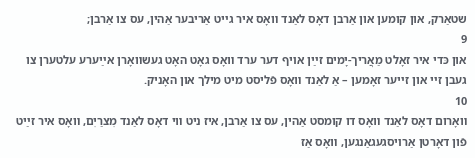שטאַרק, און קומען און אַרבן דאָס לאַנד װאָס איר גײט אַריבער אַהין, עס צו אַרבן;
9
און כּדי איר זאָלט מַאֲריך-יָמים זײַן אױף דער ערד װאָס גאָט האָט געשװאָרן אײַערע עלטערן צו געבן זײ און זײער זאָמען – אַ לאַנד װאָס פֿליסט מיט מילך און האָניק.
10
װאָרום דאָס לאַנד װאָס דו קומסט אַהין, עס צו אַרבן, איז ניט װי דאָס לאַנד מִצרַיִם, װאָס איר זײַט פֿון דאָרטן אַרױסגעגאַנגען, װאָס אַז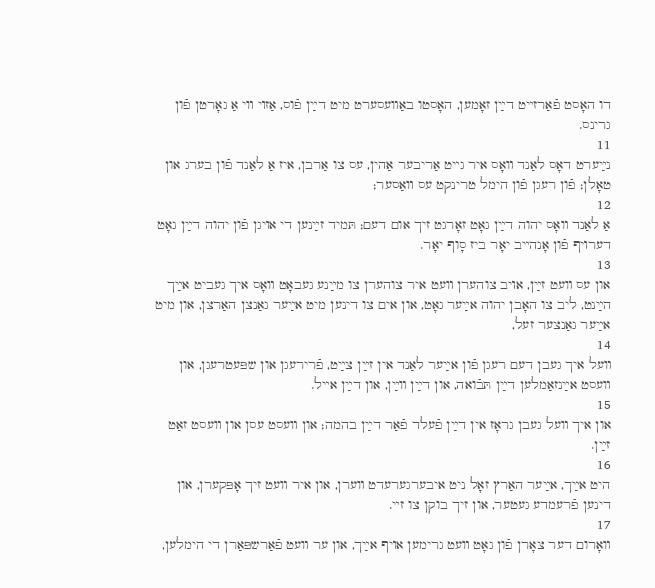דו האָסט פֿאַרזײט דײַן זאָמען, האָסטו באַװעסערט מיט דײַן פֿוס, אַזױ װי אַ גאָרטן פֿון גרינס.
11
נײַערט דאָס לאַנד װאָס איר גײט אַריבער אַהין, עס צו אַרבן, איז אַ לאַנד פֿון בערג און טאָלן; פֿון רעגן פֿון הימל טרינקט עס װאַסער;
12
אַ לאַנד װאָס יהוה דײַן גאָט זאָרגט זיך אום דעם; תּמיד זײַנען די אױגן פֿון יהוה דײַן גאָט דערױף פֿון אָנהײב יאָר ביז סָוף יאָר.
13
און עס װעט זײַן, אױב צוהערן װעט איר צוהערן צו מײַנע געבאָט װאָס איך געביט אײַך הײַנט, ליב צו האָבן יהוה אײַער גאָט, און אים צו דינען מיט אײַער גאַנצן האַרצן, און מיט אײַער גאַנצער זעל,
14
װעל איך געבן דעם רעגן פֿון אײַער לאַנד אין זײַן צײַט, פֿרירעגן און שפּעטרעגן, און װעסט אײַנזאַמלען דײַן תּבֿואה, און דײַן װײַן, און דײַן אײל.
15
און איך װעל געבן גראָז אין דײַן פֿעלד פֿאַר דײַן בהמה; און װעסט עסן און װעסט זאַט זײַן.
16
היט אײַך, אײַער האַרץ זאָל ניט איבערגערעדט װערן, און איר װעט זיך אָפּקערן, און דינען פֿרעמדע געטער, און זיך בוקן צו זײ.
17
װאָרום דער צאָרן פֿון גאָט װעט גרימען אױף אײַך, און ער װעט פֿאַרשפּאַרן די הימלען,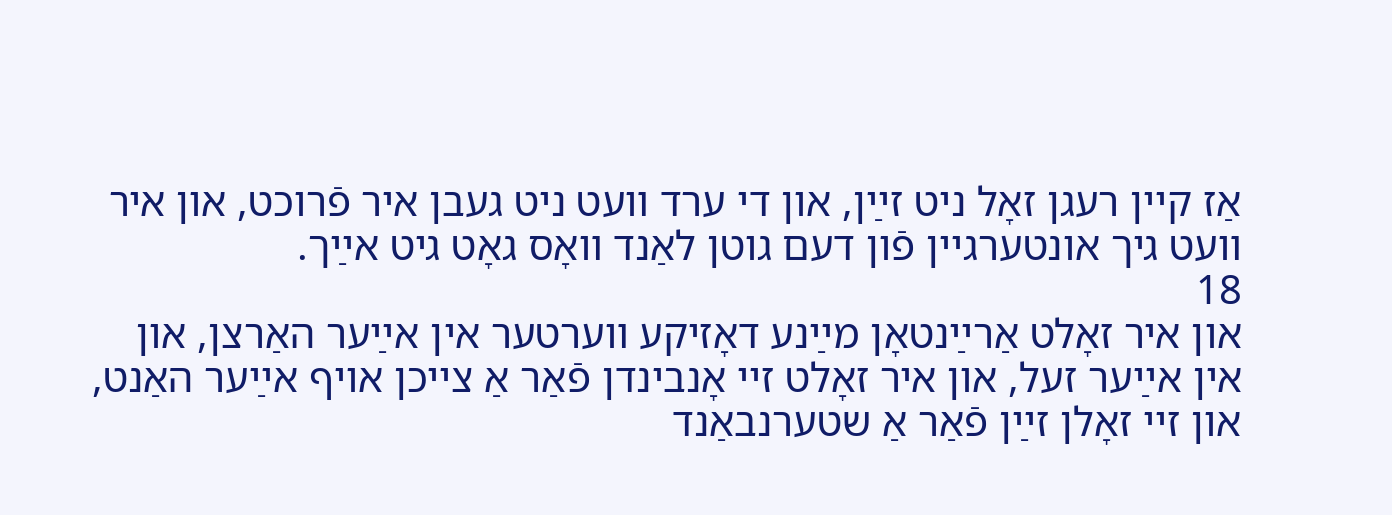אַז קײן רעגן זאָל ניט זײַן, און די ערד װעט ניט געבן איר פֿרוכט, און איר װעט גיך אונטערגײן פֿון דעם גוטן לאַנד װאָס גאָט גיט אײַך.
18
און איר זאָלט אַרײַנטאָן מײַנע דאָזיקע װערטער אין אײַער האַרצן, און אין אײַער זעל, און איר זאָלט זײ אָנבינדן פֿאַר אַ צײכן אױף אײַער האַנט, און זײ זאָלן זײַן פֿאַר אַ שטערנבאַנד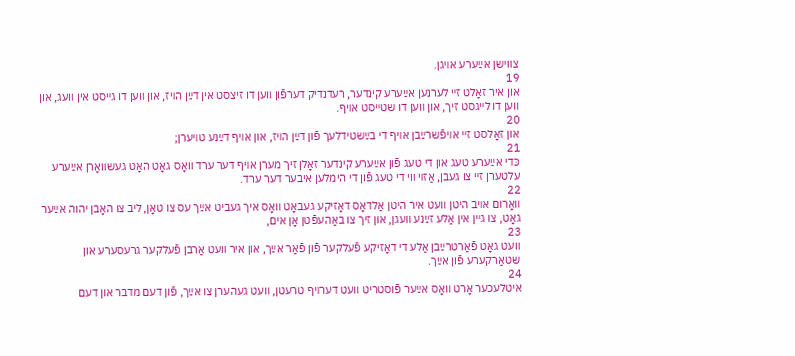צװישן אײַערע אױגן.
19
און איר זאָלט זײ לערנען אײַערע קינדער, רעדנדיק דערפֿון װען דו זיצסט אין דײַן הױז, און װען דו גײסט אין װעג, און װען דו לײגסט זיך, און װען דו שטײסט אױף.
20
און זאָלסט זײ אױפֿשרײַבן אױף די בײַשטידלעך פֿון דײַן הױז, און אױף דײַנע טױערן;
21
כּדי אײַערע טעג און די טעג פֿון אײַערע קינדער זאָלן זיך מערן אױף דער ערד װאָס גאָט האָט געשװאָרן אײַערע עלטערן זײ צו געבן, אַזױ װי די טעג פֿון די הימלען איבער דער ערד.
22
װאָרום אױב היטן װעט איר היטן אַלדאָס דאָזיקע געבאָט װאָס איך געביט אײַך עס צו טאָן, ליב צו האָבן יהוה אײַער גאָט, צו גײן אין אַלע זײַנע װעגן, און זיך צו באַהעפֿטן אָן אים,
23
װעט גאָט פֿאַרטרײַבן אַלע די דאָזיקע פֿעלקער פֿון פֿאַר אײַך, און איר װעט אַרבן פֿעלקער גרעסערע און שטאַרקערע פֿון אײַך.
24
איטלעכער אָרט װאָס אײַער פֿוסטריט װעט דערױף טרעטן, װעט געהערן צו אײַך, פֿון דעם מדבר און דעם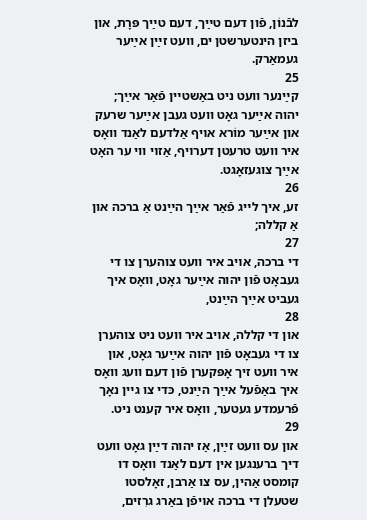לבֿנוֹן, פֿון דעם טײַך, דעם טײַך פּרָת, און ביזן הינטערשטן ים, װעט זײַן אײַער געמאַרק.
25
קײַנער װעט ניט באַשטײן פֿאַר אײַך; יהוה אײַער גאָט װעט געבן אײַער שרעק און אײַער מוֹרא אױף אַלדעם לאַנד װאָס איר װעט טרעטן דערױף, אַזױ װי ער האָט אײַך צוגעזאָגט.
26
זע, איך לײג פֿאַר אײַך הײַנט אַ ברכה און אַ קללה;
27
די ברכה, אױב איר װעט צוהערן צו די געבאָט פֿון יהוה אײַער גאָט, װאָס איך געביט אײַך הײַנט,
28
און די קללה, אױב איר װעט ניט צוהערן צו די געבאָט פֿון יהוה אײַער גאָט, און איר װעט זיך אָפּקערן פֿון דעם װעג װאָס איך באַפֿעל אײַך הײַנט, כּדי צו גײן נאָך פֿרעמדע געטער, װאָס איר קענט ניט.
29
און עס װעט זײַן, אַז יהוה דײַן גאָט װעט דיך ברענגען אין דעם לאַנד װאָס דו קומסט אַהין, עס צו אַרבן, זאָלסטו שטעלן די ברכה אױפֿן באַרג גרִזים,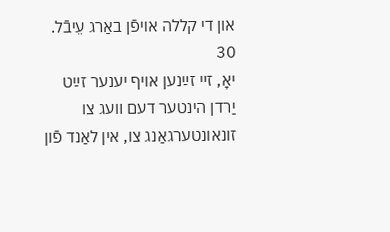און די קללה אױפֿן באַרג עֵיבֿל.
30
יאָ, זײ זײַנען אױף יענער זײַט יַרדן הינטער דעם װעג צו זונאונטערגאַנג צו, אין לאַנד פֿון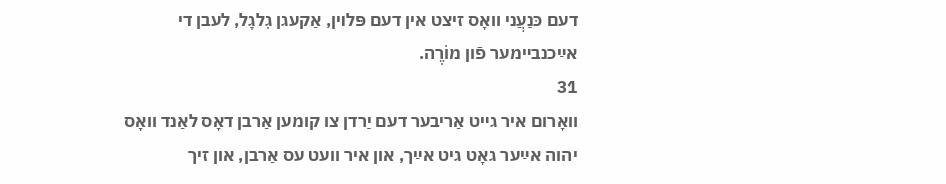דעם כּנַעֲני װאָס זיצט אין דעם פּלױן, אַקעגן גִלגָל, לעבן די אײַכנבײמער פֿון מוֹרֶה.
31
װאָרום איר גײט אַריבער דעם יַרדן צו קומען אַרבן דאָס לאַנד װאָס יהוה אײַער גאָט גיט אײַך, און איר װעט עס אַרבן, און זיך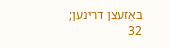באַזעצן דרינען;
32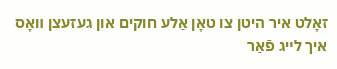זאָלט איר היטן צו טאָן אַלע חוקים און געזעצן װאָס איך לײג פֿאַר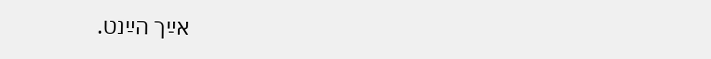אײַך הײַנט.